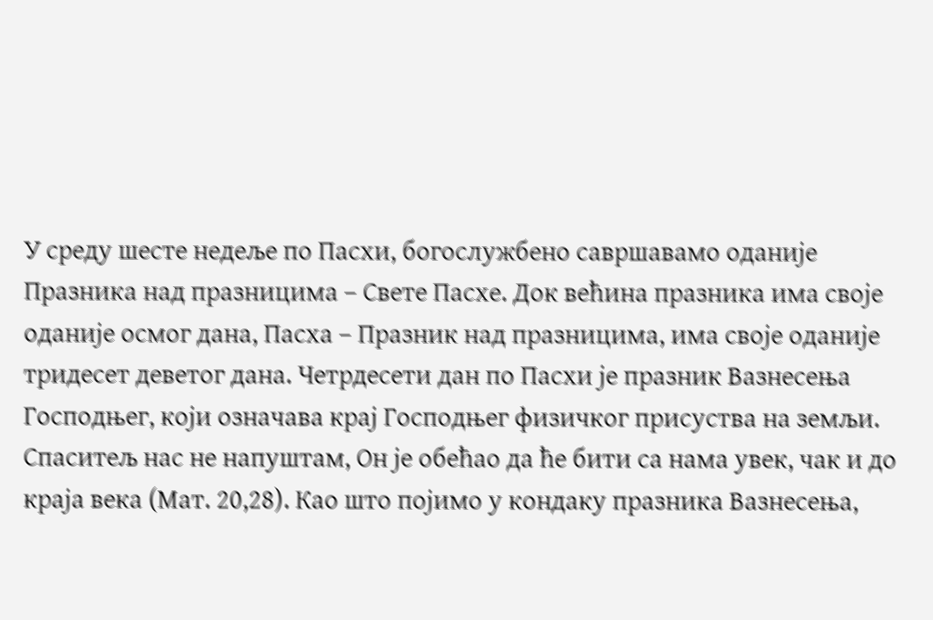У среду шесте недеље по Пасхи, богослужбено савршавамо оданије Празника над празницима – Свете Пасхе. Док већина празника има своје оданије осмог дана, Пасха – Празник над празницима, има своје оданије тридесет деветог дана. Четрдесети дан по Пасхи је празник Вазнесења Господњег, који означава крај Господњег физичког присуства на земљи.
Спаситељ нас не напуштам, Он је обећао да ће бити са нама увек, чак и до краја века (Мат. 20,28). Као што појимо у кондаку празника Вазнесења,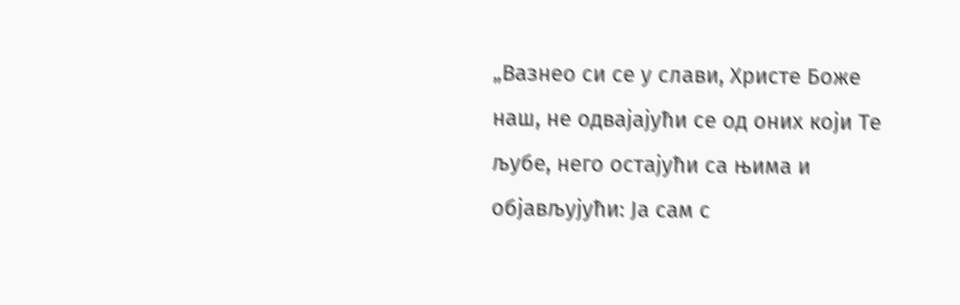„Вазнео си се у слави, Христе Боже наш, не одвајајући се од оних који Те љубе, него остајући са њима и објављујући: Ја сам с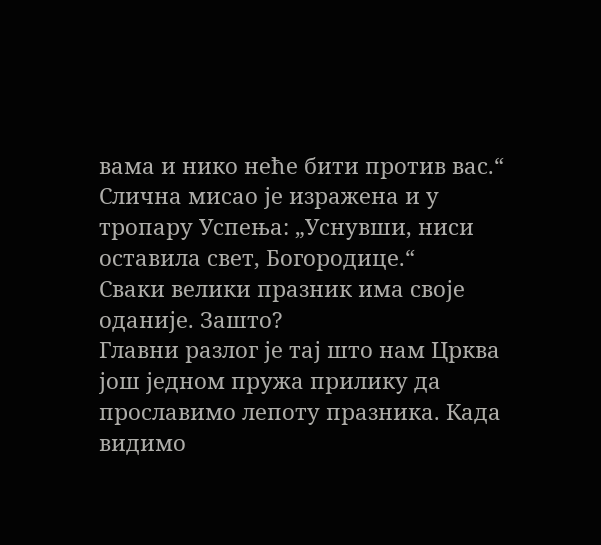вама и нико неће бити против вас.“ Слична мисао је изражена и у тропару Успења: „Уснувши, ниси оставила свет, Богородице.“
Сваки велики празник има своје оданије. Зашто?
Главни разлог је тај што нам Црква још једном пружа прилику да прославимо лепоту празника. Када видимо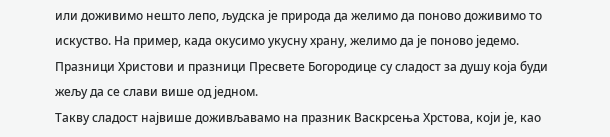или доживимо нешто лепо, људска је природа да желимо да поново доживимо то искуство. На пример, када окусимо укусну храну, желимо да је поново једемо. Празници Христови и празници Пресвете Богородице су сладост за душу која буди жељу да се слави више од једном.
Такву сладост највише доживљавамо на празник Васкрсења Хрстова, који је, као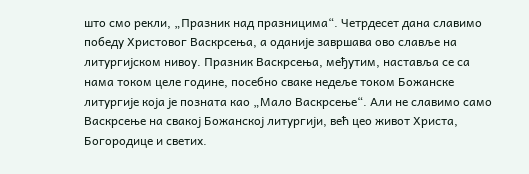што смо рекли, „Празник над празницима“. Четрдесет дана славимо победу Христовог Васкрсења, а оданије завршава ово славље на литургијском нивоу. Празник Васкрсења, међутим, наставља се са нама током целе године, посебно сваке недеље током Божанске литургије која је позната као „Мало Васкрсење“. Али не славимо само Васкрсење на свакој Божанској литургији, већ цео живот Христа, Богородице и светих.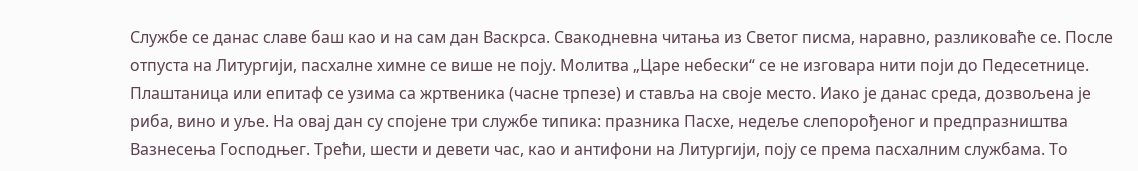Службе се данас славе баш као и на сам дан Васкрса. Свакодневна читања из Светог писма, наравно, разликоваће се. После отпуста на Литургији, пасхалне химне се више не поју. Молитва „Царе небески“ се не изговара нити поји до Педесетнице. Плаштаница или епитаф се узима са жртвеника (часне трпезе) и ставља на своје место. Иако је данас среда, дозвољена је риба, вино и уље. На овај дан су спојене три службе типика: празника Пасхе, недеље слепорођеног и предпразништва Вазнесења Господњег. Трећи, шести и девети час, као и антифони на Литургији, поју се према пасхалним службама. То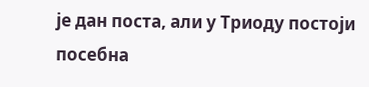је дан поста, али у Триоду постоји посебна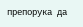препорука да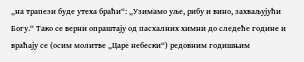„на трапези буде утеха браћи“: „Узимамо уље, рибу и вино, захваљујући Богу.“ Тако се верни опраштају од пасхалних химни до следеће године и враћају се (осим молитве „Царе небески“) редовним годишњим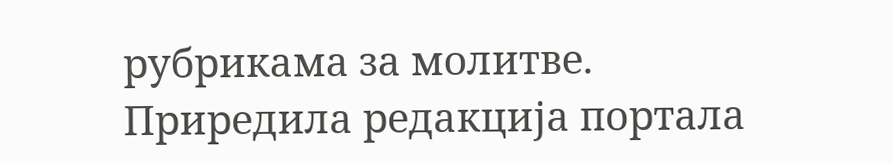рубрикама за молитве.
Приредила редакција портала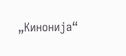„Кинонија“